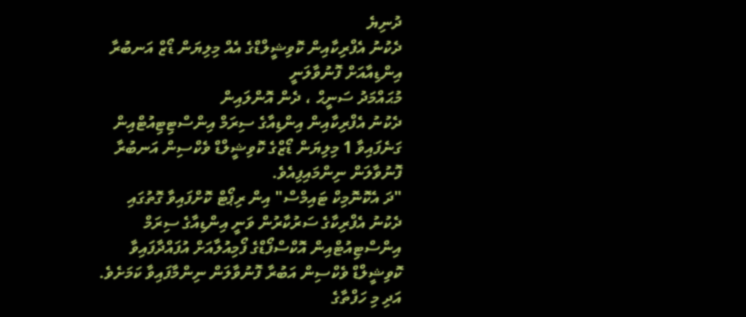ދުނިޔެ
ދެކުނު އެފްރިކާއިން ކޮވިޝީލްޑްގެ އެއް މިލިޔަން ޑޯޒް އަނބުރާ އިންޑިއާއަށް ފޮނުވާލަނީ
މުޙައްމަދު ސަނީޙް ، ދެން އޮންލައިން
ދެކުނު އެފްރިކާއިން އިންޑިއާގެ ސިރަމް އިންސްޓިޓިއުޓްއިން ގަނެފައިވާ 1 މިލިޔަން ޑޯޒްގެ ކޮވިޝީލްޑް ވެކްސިން އަނބުރާ ފޮނުވާލަން ނިންމައިފިއެވެ.
"ދަ އެކޮނޮމިކް ޓައިމްސް" އިން ރިޕޯޓް ކޮށްފައިވާ ގޮތުގައި ދެކުނު އެފްރިކާގެ ސަރުކާރުން ވަނީ އިންޑިއާގެ ސިރަމް އިންސްޓިއުޓްއިން އޮކްސްފޯޑްގެ ފޯމިއުލާއަށް އުފައްދާފައިވާ ކޮވިޝީލްޑް ވެކްސިން އަބުރާ ފޮނުވާލަން ނިންމާފައިވާ ކަމަށެވެ. އަދި މި ހަފްތާގެ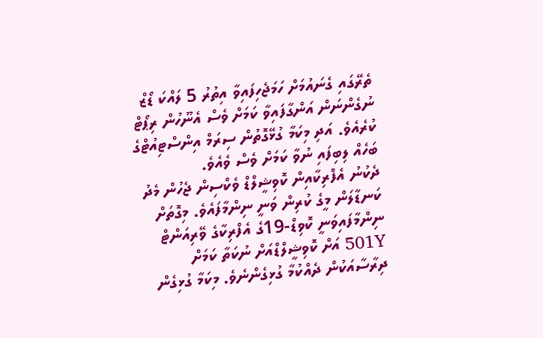ތެރޭގައި ގެނައުމަށް ހަމަޖެހިފައިވާ އިތުރު 5 ލައްކަ ޑޯޒް ނުގެންނަން އަންގާފައިވާ ކަމަށް ވެސް އެނޫހުން ރިޕޯޓް ކުރެއެވެ. އަދި މިކަމާ ގުޅޭގޮތުން ސިރަމް އިންސްޓިއުޓްގެ ބަހެއް ލިބިފައި ނުވާ ކަމަށް ވެސް ވެއެވެ.
ދެކުނު އެފްރިކާއިން ކޮވިޝީލްޑް ވެކްސިން ޖެހުން މެދު ކަނޑާލަން މީގެ ކުރިން ވަނީ ނިންމާފައެވެ. މިގޮތަށް ނިންމާފައިވަނީ ކޮވިޑް-19ގެ އެފްރިކާގެ ވޭރިއަންޓް 501Y އަށް ކޮވިޝީލްޑްއަށް ނުކަތާ ކަމަށް ދިރާސާއަކުން ދެއްކުމާ ގުޅިގެންނެވެ. މިކަމާ ގުޅިގެން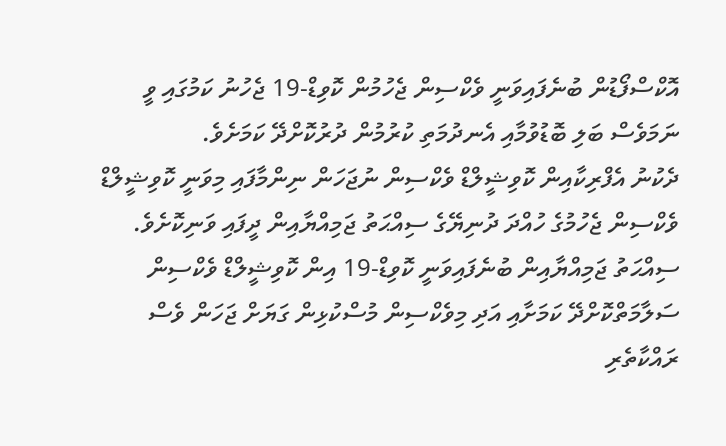އޮކްސްފޯޑުން ބުނެފައިވަނީ ވެކްސިން ޖެހުމުން ކޮވިޑް-19 ޖެހުނު ކަމުގައި ވީ ނަމަވެސް ބަލި ބޮޑުވުމާއި އެނދުމަތި ކުރުމުން ދުރުކޮށްދޭ ކަމަށެވެ.
ދެކުނު އެފްރިކާއިން ކޮވިޝީލްޑް ވެކްސިން ނުޖަހަން ނިންމާފައި މިވަނީ ކޮވިޝީލްޑް ވެކްސިން ޖެހުމުގެ ހުއްދަ ދުނިޔޭގެ ސިއްޙަތު ޖަމިއްޔާއިން ދީފައި ވަނިކޮށެވެ. ސިއްޙަތު ޖަމިއްޔާއިން ބުނެފައިވަނީ ކޮވިޑް-19 އިން ކޮވިޝީލްޑް ވެކްސިން ސަލާމަތްކޮށްދޭ ކަމަށާއި އަދި މިވެކްސިން މުސްކުޅިން ގަޔަށް ޖަހަން ވެސް ރައްކާތެރި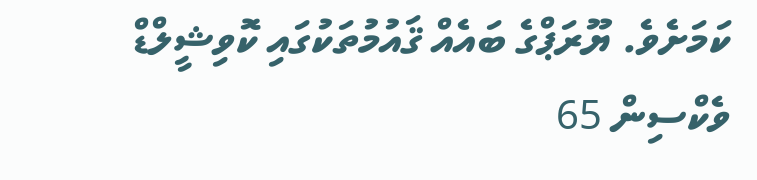ކަމަށެވެ. ޔޫރަޕްގެ ބައެއް ޤައުމުތަކުގައި ކޮވިޝީލްޑް ވެކްސިން 65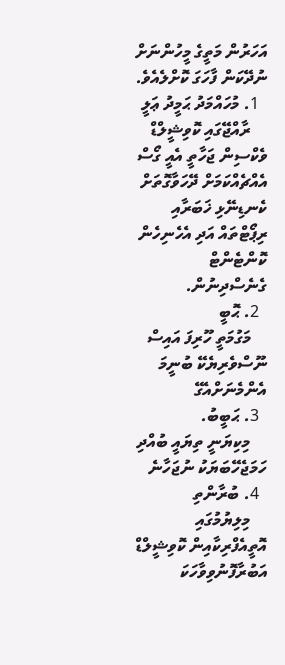އަހަރުން މަތީގެ މީހުންނަށް ނުދޭކަން ފާހަގަ ކޮށްލެއެވެ.
  1. މުހައްމަދު ޙަމީދު ޢަލީ
    ރާއްޖޭގައި ކޮވިޝީލްޑް ވެކްސިން ޖަހާތީ އެއީ ގޯސް އެއްޗެއްކަމަށް ދޭހަވާގޮތަށް ކެނޑިނޭޅި ޚަބަރާއި ރިޕޯޓްތައް އަދި އެހެނިހެން ކޮންޓެންޓް ގެނެސްދިނުން.
  2. ޙޮބީ
    މަގުމަތީ ހޫރިފަ އައިސް ނޫސްވެރިޔެކޭ ބުނީމަ އެންމެނަށްއެގޭ
  3. ޙަބީބު.
    މިކިޔަނީ ތިޔައީ ބުއްދި ހަމަޖެހޭބަޔަކު ނުޖަހާނެ
  4. ބުރާންތި
    މިލިޔުމުގައި އޮތީއެފްރިކާއިން ކޮވިޝީލްޑް އަބުރާފޮނުވިވާހަކަ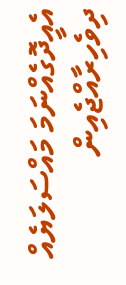އެއީދޮގެއްނަމަ މައްސަލަޔެއް ދިވެހިރާއްޖެއިން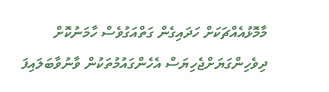މާމޮޅުއެއްޗަކަށް ހަދައިގެން ގަތްއަގުވެސް ހާމަނުކޮށް ދިވެހިންގަޔަށްޖެހިޔަސް އެހެންގައުމުތަކުން ވާނުވާބަލައިފަ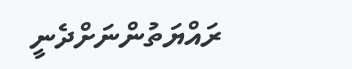ރައްޔަތުންނަށްދެނީ